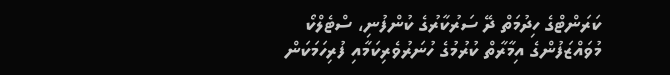ކަރަންޓްގެ ހިދުމަތް ދޭ ސަރުކާރުގެ ކުންފުނި، ސްޓެލްކޯ މުވައްޒަފުންގެ އިމާރާތް ކުރުމުގެ ހުނަރުވެރިކަމާއި ފުރިހަމަކަން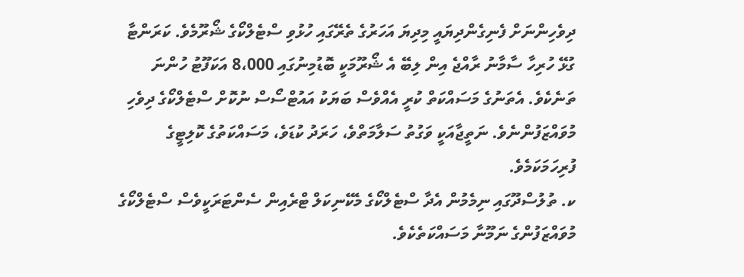ދިވެހިންނަށް ފެނިގެންދިޔައީ މިދިޔަ އަހަރުގެ ތެރޭގައި ހުޅުވި ސްޓެލްކޯގެ ޝޯރޫމެވެ. ކަރަންޓާ ގުޅޭ ހުރިހާ ސާމާނު ރާއްޖެ އިން ލިބޭ އެ ޝޯރޫމަކީ ބޮޑުމިނުގައި 8،000 އަކަފޫޓު ހުންނަ ތަނެކެވެ. އެތަނުގެ މަސައްކަތް ކުރީ އެއްވެސް ބަޔަކު އައުޓްސޯސް ނުކޮށް ސްޓެލްކޯގެ ދިވެހި މުވައްޒަފުންނެވެ. ނަތީޖާއަކީ ވަގުތު ސަލާމަތްވެ، ހަރަދު ކުޑަވެ، މަސައްކަތުގެ ކޮލިޓީގެ ފުރިހަމަކަމެވެ.
ކ. ތުލުސްދޫގައި ނިމެމުން އެދާ ސްޓެލްކޯގެ މެކޭނިކަލް ޓްރެއިން ސެންޓަރަކީވެސް ސްޓެލްކޯގެ މުވައްޒަފުންގެ ނަމޫނާ މަސައްކަތެކެވެ.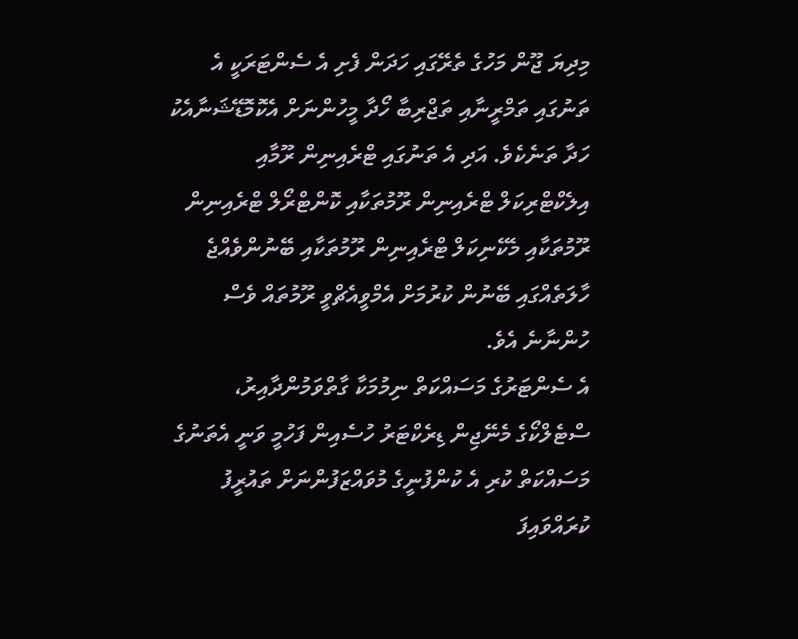މިދިޔަ ޖޫން މަހުގެ ތެރޭގައި ހަދަން ފެށި އެ ސެންޓަރަކީ އެ ތަނުގައި ތަމްރީނާއި ތަޖްރިބާ ހޯދާ މީހުންނަށް އެކޮމޮޑޭޝަނާއެކު ހަދާ ތަނެކެވެ. އަދި އެ ތަނުގައި ޓްރެއިނިން ރޫމާއި އިލެކްޓްރިކަލް ޓްރެއިނިން ރޫމުތަކާއި ކޮންޓްރޯލް ޓްރެއިނިން ރޫމުތަކާއި މެކޭނިކަލް ޓްރެއިނިން ރޫމުތަކާއި ބޭނުންވެއްޖެ ހާލަތެއްގައި ބޭނުން ކުރުމަށް އެމްވީއެޗްވީ ރޫމުތައް ވެސް ހުންނާނެ އެވެ.
އެ ސެންޓަރުގެ މަސައްކަތް ނިމުމަކާ ގާތްވަމުންދާއިރު، ސްޓެލްކޯގެ މެނޭޖިން ޑިރެކްޓަރު ހުސެއިން ފަހުމީ ވަނީ އެތަނުގެ މަސައްކަތް ކުރި އެ ކުންފުނީގެ މުވައްޒަފުންނަށް ތައުރީފު ކުރައްވައިފަ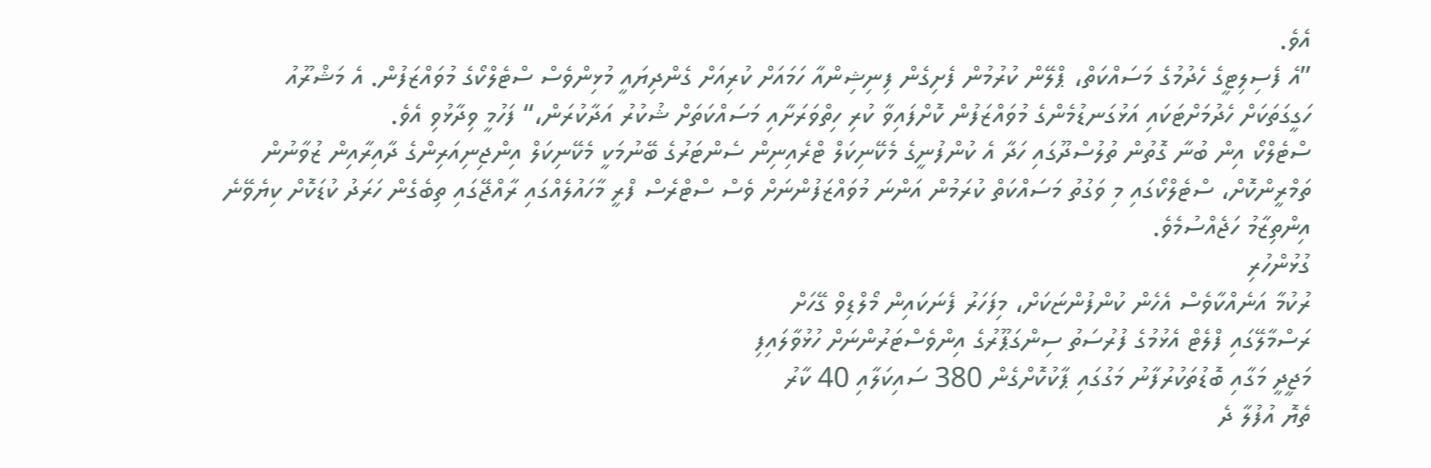އެވެ.
”އެ ފެސިލިޓީގެ ހެދުމުގެ މަސައްކަތް، ޕްލޭން ކުރުމުން ފެށިގެން ފިނިޝިންއާ ހަމައަށް ކުރިއަށް ގެންދިޔައީ މުޅިންވެސް ސްޓެލްކޯގެ މުވައްޒަފުން. އެ މަޝްރޫއު ހަގީގަތަކަށް ހެދުމަށްޓަކައި އަޅުގަނޑުމެންގެ މުވައްޒަފުން ކޮށްފައިވާ ކުރި ހިތްވަރަށާއި މަސައްކަތަށް ޝުކުރު އަދާކުރަން،“ ފަހުމީ ވިދާޅުވި އެވެ.
ސްޓެލްކޯ އިން ބުނާ ގޮތުން ތުލުސްދޫގައި ހަދާ އެ ކުންފުނީގެ މެކޭނިކަލް ޓްރެއިނިން ސެންޓަރުގެ ބޭނުމަކީ މެކޭނިކަލް އިންޖިނިއަރިންގެ ދާއިރާއިން ޒުވާނުން ތަމްރީންކޮށް، ސްޓެލްކޯގައި މި ވަގުތު މަސައްކަތް ކުރަމުން އަންނަ މުވައްޒަފުންނަށް ވެސް ސްޓްރެސް ފްރީ މާހައުލެއްގައި ރާއްޖޭގައި ތިބެގެން ހަރަދު ކުޑަކޮށް ކިޔެވޭނެ އިންތިޒާމު ހަޖެއްސުމެވެ.
ގުޅުންހުރި
ރުކުމާ އަނެއްކާވެސް އެހެން ކުންފުންޏަކަށް، މިފަހަރު ފެނަކައިން މޯލްޑިވް ގޭހަށް
ރަސްމާލޭގައި ފްލެޓް އެޅުމުގެ ފުރުސަތު ސިންގަޕޫރުގެ އިންވެސްޓަރުންނަށް ހުޅުވާލައިފި
މަޖީދީ މަގާއި ބޮޑުތަކުރުފާނު މަގުގައި ޕާކުކޮށްގެން 380 ސައިކަލާއި 40 ކާރު
ތެޔޮ އުފުލާ ދެ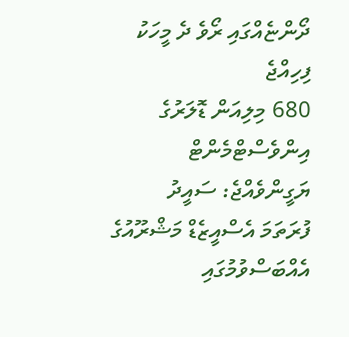ދޯންޏެއްގައި ރޯވެ ދެ މީހަކު ފިހިއްޖެ
680 މިލިއަން ޑޮލަރުގެ އިންވެސްޓްމެންޓް ޔަގީންވެއްޖެ: ސައީދު
ފުރަތަމަ އެސްއީޒެޑް މަޝްރޫއުގެ އެއްބަސްވުމުގައި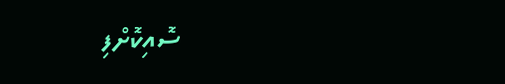ސޮއިކޮށްފި